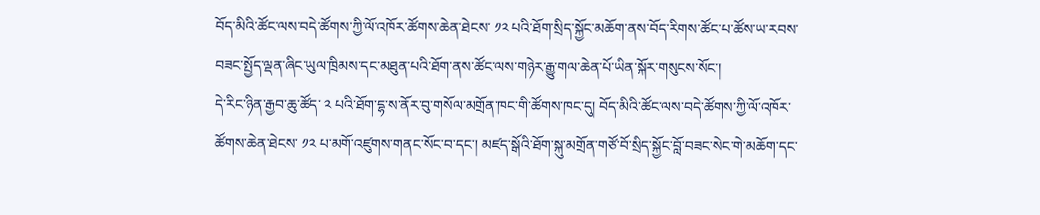བོད་མིའི་ཚོང་ལས་བདེ་ཚོགས་ཀྱི་ལོ་འཁོར་ཚོགས་ཆེན་ཐེངས་ ༡༢ པའི་ཐོག་སྲིད་སྐྱོང་མཆོག་ནས་བོད་རིགས་ཚོང་པ་ཚོས་ཡ་རབས་བཟང་སྤྱོད་ལྡན་ཞིང་ཡུལ་ཁྲིམས་དང་མཐུན་པའི་ཐོག་ནས་ཚོང་ལས་གཉེར་རྒྱུ་གལ་ཆེན་པོ་ཡིན་སྐོར་གསུངས་སོང་།
དེ་རིང་ཉིན་རྒྱབ་ཆུ་ཚོད་ ༢ པའི་ཐོག་དྷ་ས་ནོར་བུ་གསོལ་མགྲོན་ཁང་གི་ཚོགས་ཁང་དུ། བོད་མིའི་ཚོང་ལས་བདེ་ཚོགས་ཀྱི་ལོ་འཁོར་ཚོགས་ཆེན་ཐེངས་ ༡༢ པ་མགོ་འཛུགས་གནང་སོང་བ་དང་། མཛད་སྒོའི་ཐོག་སྐུ་མགྲོན་གཙོ་བོ་སྲིད་སྐྱོང་བློ་བཟང་སེང་གེ་མཆོག་དང་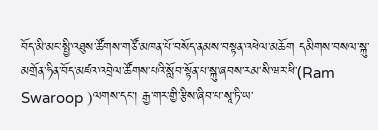བོད་མི་མང་སྤྱི་འཐུས་ཚོགས་གཙོ་མཁན་པོ་བསོད་ནམས་བསྟན་འཕེལ་མཆོག དམིགས་བསལ་སྐུ་མགྲོན་ཧིན་བོད་མཛའ་འབྲེལ་ཚོགས་པའི་སློབ་སྟོན་པ་སྐུ་ཞབས་རམ་སི་ཝར་ཕི་(Ram Swaroop )ལགས་དང་། རྒྱ་གར་གྱི་རྩིས་ཞིབ་པ་སཱ་ཏི་ཡ་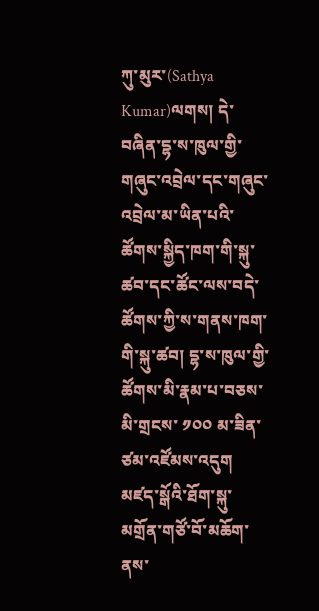ཀུ་མུར་(Sathya Kumar)ལགས། དེ་བཞིན་དྷ་ས་ཁུལ་གྱི་གཞུང་འབྲེལ་དང་གཞུང་འབྲེལ་མ་ཡིན་པའི་ཚོགས་སྐྱིད་ཁག་གི་སྐུ་ཚབ་དང་ཚོང་ལས་བདེ་ཚོགས་ཀྱི་ས་གནས་ཁག་གི་སྐུ་ཚབ། དྷ་ས་ཁུལ་གྱི་ཚོགས་མི་རྣམ་པ་བཅས་མི་གྲངས་ ༡༠༠ མ་ཟིན་ཙམ་འཛོམས་འདུག མཛད་སྒོའི་ཐོག་སྐུ་མགྲོན་གཙོ་བོ་མཆོག་ནས་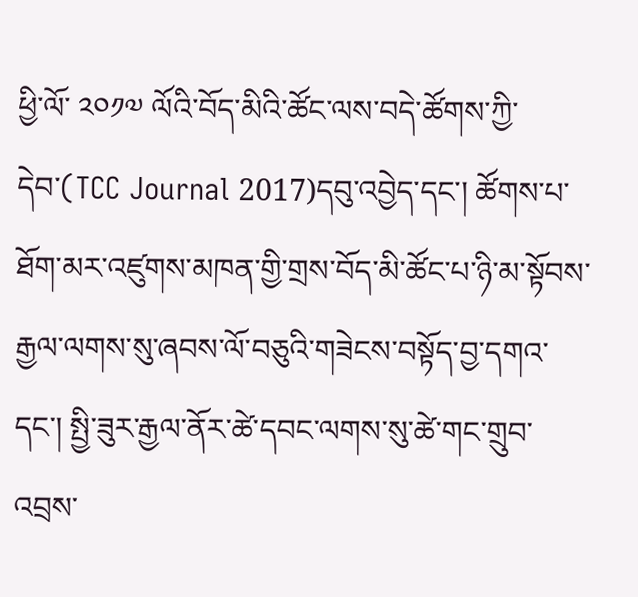ཕྱི་ལོ་ ༢༠༡༧ ལོའི་བོད་མིའི་ཚོང་ལས་བདེ་ཚོགས་ཀྱི་དེབ་(TCC Journal 2017)དབུ་འབྱེད་དང་། ཚོགས་པ་ཐོག་མར་འཛུགས་མཁན་གྱི་གྲས་བོད་མི་ཚོང་པ་ཉི་མ་སྟོབས་རྒྱལ་ལགས་སུ་ཞབས་ལོ་བཅུའི་གཟེངས་བསྟོད་བྱ་དགའ་དང་། སྤྱི་ཟུར་རྒྱལ་ནོར་ཚེ་དབང་ལགས་སུ་ཚེ་གང་གྲུབ་འབྲས་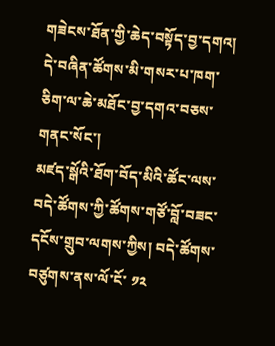གཟེངས་ཐོན་གྱི་ཆེད་བསྟོད་བྱ་དགའ། དེ་བཞིན་ཚོགས་མི་གསར་པ་ཁག་ཅིག་ལ་ཆེ་མཐོང་བྱ་དགའ་བཅས་གནང་སོང་།
མཛད་སྒོའི་ཐོག་བོད་མིའི་ཚོང་ལས་བདེ་ཚོགས་ཀྱི་ཚོགས་གཙོ་བློ་བཟང་དངོས་གྲུབ་ལགས་ཀྱིས། བདེ་ཚོགས་བཙུགས་ནས་ལོ་ངོ་ ༡༢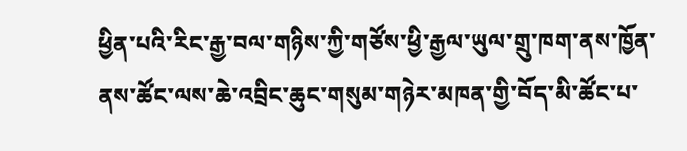ཕྱིན་པའི་རིང་རྒྱ་བལ་གཉིས་ཀྱི་གཙོས་ཕྱི་རྒྱལ་ཡུལ་གྲུ་ཁག་ནས་ཁྱོན་ནས་ཚོང་ལས་ཆེ་འབྲིང་ཆུང་གསུམ་གཉེར་མཁན་གྱི་བོད་མི་ཚོང་པ་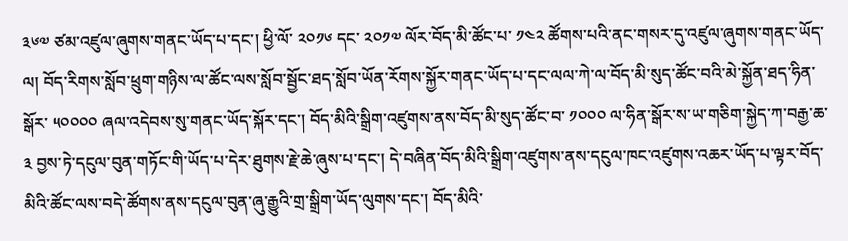༣༦༧ ཙམ་འཛུལ་ཞུགས་གནང་ཡོད་པ་དང་། ཕྱི་ལོ་ ༢༠༡༦ དང་ ༢༠༡༧ ལོར་བོད་མི་ཚོང་པ་ ༡༤༢ ཚོགས་པའི་ནང་གསར་དུ་འཛུལ་ཞུགས་གནང་ཡོད་ལ། བོད་རིགས་སློབ་ཕྲུག་གཉིས་ལ་ཚོང་ལས་སློབ་སྦྱོང་ཐད་སློབ་ཡོན་རོགས་སྐྱོར་གནང་ཡོད་པ་དང་ལལ་ཀེ་ལ་བོད་མི་སུད་ཚོང་བའི་མེ་སྐྱོན་ཐད་ཧིན་སྒོར་ ༥༠༠༠༠ ཞལ་འདེབས་སུ་གནང་ཡོད་སྐོར་དང་། བོད་མིའི་སྒྲིག་འཛུགས་ནས་བོད་མི་སུད་ཚོང་བ་ ༡༠༠༠ ལ་ཧིན་སྒོར་ས་ཡ་གཅིག་སྐྱེད་ཀ་བརྒྱ་ཆ་ ༣ བྱས་ཏེ་དངུལ་བུན་གཏོང་གི་ཡོད་པ་དེར་ཐུགས་རྗེ་ཆེ་ཞུས་པ་དང་། དེ་བཞིན་བོད་མིའི་སྒྲིག་འཛུགས་ནས་དངུལ་ཁང་འཛུགས་འཆར་ཡོད་པ་ལྟར་བོད་མིའི་ཚོང་ལས་བདེ་ཚོགས་ནས་དངུལ་བུན་ཞུ་རྒྱུའི་གྲ་སྒྲིག་ཡོད་ལུགས་དང་། བོད་མིའི་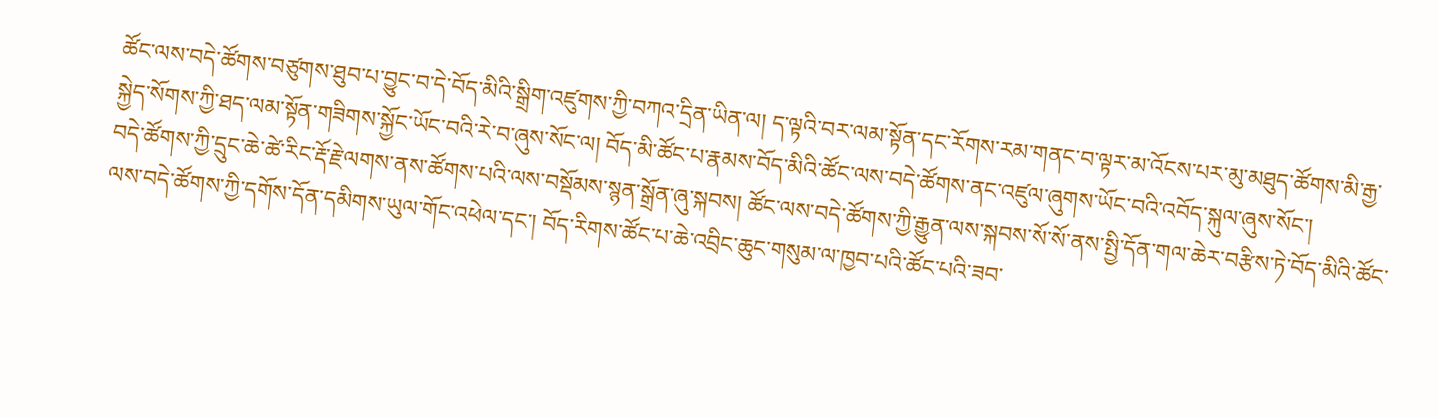ཚོང་ལས་བདེ་ཚོགས་བཙུགས་ཐུབ་པ་བྱུང་བ་དེ་བོད་མིའི་སྒྲིག་འཛུགས་ཀྱི་བཀའ་དྲིན་ཡིན་ལ། ད་ལྟའི་བར་ལམ་སྟོན་དང་རོགས་རམ་གནང་བ་ལྟར་མ་འོངས་པར་མུ་མཐུད་ཚོགས་མི་རྒྱ་སྐྱེད་སོགས་ཀྱི་ཐད་ལམ་སྟོན་གཟིགས་སྐྱོང་ཡོང་བའི་རེ་བ་ཞུས་སོང་ལ། བོད་མི་ཚོང་པ་རྣམས་བོད་མིའི་ཚོང་ལས་བདེ་ཚོགས་ནང་འཛུལ་ཞུགས་ཡོང་བའི་འབོད་སྐུལ་ཞུས་སོང་།
བདེ་ཚོགས་ཀྱི་དྲུང་ཆེ་ཚེ་རིང་རྡོ་རྗེ་ལགས་ནས་ཚོགས་པའི་ལས་བསྡོམས་སྙན་སྒྲོན་ཞུ་སྐབས། ཚོང་ལས་བདེ་ཚོགས་ཀྱི་རྒྱུན་ལས་སྐབས་སོ་སོ་ནས་སྤྱི་དོན་གལ་ཆེར་བརྩིས་ཏེ་བོད་མིའི་ཚོང་ལས་བདེ་ཚོགས་ཀྱི་དགོས་དོན་དམིགས་ཡུལ་གོང་འཕེལ་དང་། བོད་རིགས་ཚོང་པ་ཆེ་འབྲིང་ཆུང་གསུམ་ལ་ཁྱབ་པའི་ཚོང་པའི་ཟབ་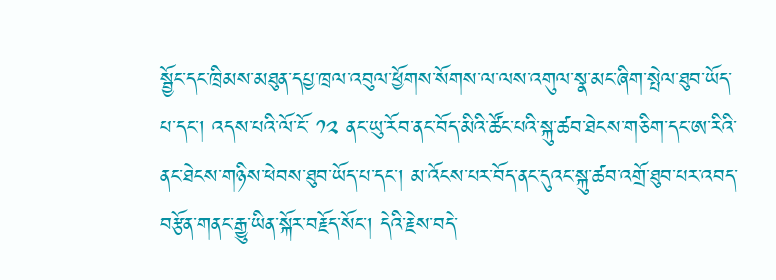སྦྱོང་དང་ཁྲིམས་མཐུན་དཔྱ་ཁྲལ་འབུལ་ཕྱོགས་སོགས་ལ་ལས་འགུལ་སྣ་མང་ཞིག་སྤེལ་ཐུབ་ཡོད་པ་དང་། འདས་པའི་ལོ་ངོ་ ༡༢ ནང་ཡུ་རོབ་ནང་བོད་མིའི་ཚོང་པའི་སྐུ་ཚབ་ཐེངས་གཅིག་དང་ཨ་རིའི་ནང་ཐེངས་གཉིས་ཕེབས་ཐུབ་ཡོད་པ་དང་། མ་འོངས་པར་བོད་ནང་དུའང་སྐུ་ཚབ་འགྲོ་ཐུབ་པར་འབད་བརྩོན་གནང་རྒྱུ་ཡིན་སྐོར་བརྗོད་སོང་། དེའི་རྗེས་བདེ་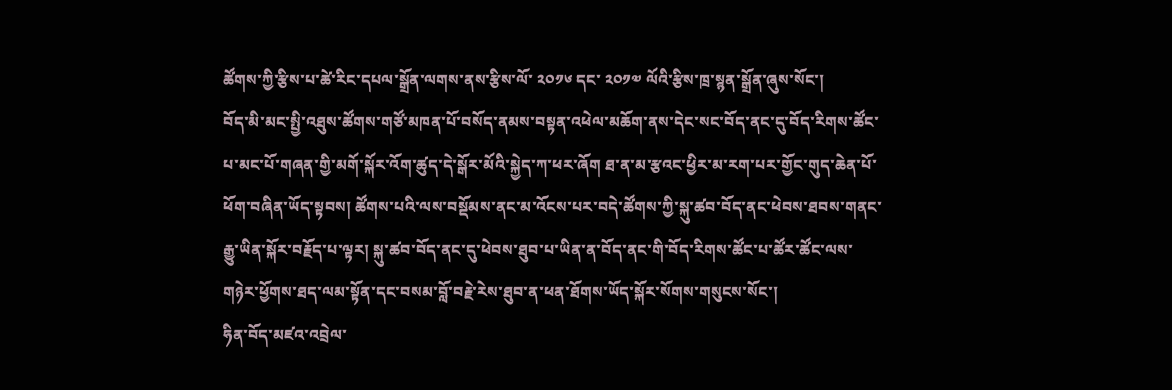ཚོགས་ཀྱི་རྩིས་པ་ཚེ་རིང་དཔལ་སྒྲོན་ལགས་ནས་རྩིས་ལོ་ ༢༠༡༦ དང་ ༢༠༡༧ ལོའི་རྩིས་ཁྲ་སྙན་སྒྲོན་ཞུས་སོང་།
བོད་མི་མང་སྤྱི་འཐུས་ཚོགས་གཙོ་མཁན་པོ་བསོད་ནམས་བསྟན་འཕེལ་མཆོག་ནས་དེང་སང་བོད་ནང་དུ་བོད་རིགས་ཚོང་པ་མང་པོ་གཞན་གྱི་མགོ་སྐོར་འོག་ཚུད་དེ་སྒོར་མོའི་སྐྱེད་ཀ་ཕར་ཞོག ཐ་ན་མ་རྩའང་ཕྱིར་མ་རག་པར་གྱོང་གུད་ཆེན་པོ་ཕོག་བཞིན་ཡོད་སྟབས། ཚོགས་པའི་ལས་བསྡོམས་ནང་མ་འོངས་པར་བདེ་ཚོགས་ཀྱི་སྐུ་ཚབ་བོད་ནང་ཕེབས་ཐབས་གནང་རྒྱུ་ཡིན་སྐོར་བརྗོད་པ་ལྟར། སྐུ་ཚབ་བོད་ནང་དུ་ཕེབས་ཐུབ་པ་ཡིན་ན་བོད་ནང་གི་བོད་རིགས་ཚོང་པ་ཚོར་ཚོང་ལས་གཉེར་ཕྱོགས་ཐད་ལམ་སྟོན་དང་བསམ་བློ་བརྗེ་རེས་ཐུབ་ན་ཕན་ཐོགས་ཡོད་སྐོར་སོགས་གསུངས་སོང་།
ཧིན་བོད་མཛའ་འབྲེལ་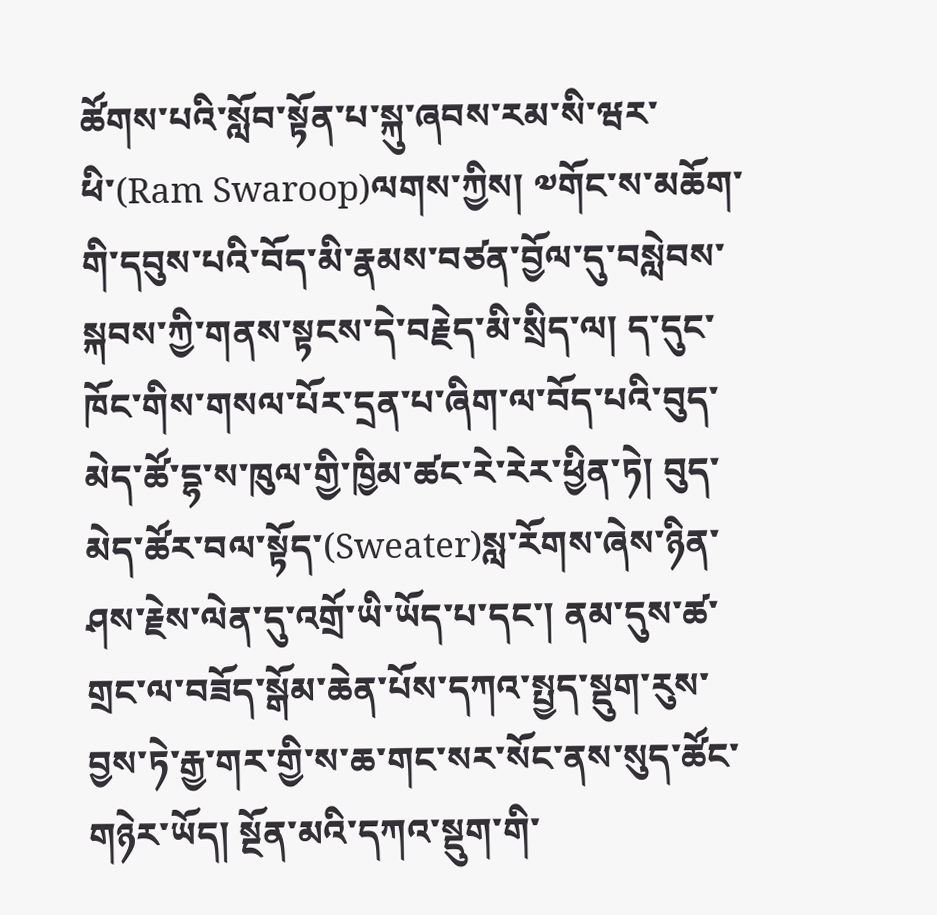ཚོགས་པའི་སློབ་སྟོན་པ་སྐུ་ཞབས་རམ་སི་ཝར་ཕི་(Ram Swaroop)ལགས་ཀྱིས། ༧གོང་ས་མཆོག་གི་དབུས་པའི་བོད་མི་རྣམས་བཙན་བྱོལ་དུ་བསླེབས་སྐབས་ཀྱི་གནས་སྟངས་དེ་བརྗེད་མི་སྲིད་ལ། ད་དུང་ཁོང་གིས་གསལ་པོར་དྲན་པ་ཞིག་ལ་བོད་པའི་བུད་མེད་ཚོ་དྷ་ས་ཁུལ་གྱི་ཁྱིམ་ཚང་རེ་རེར་ཕྱིན་ཏེ། བུད་མེད་ཚོར་བལ་སྟོད་(Sweater)སླ་རོགས་ཞེས་ཉིན་ཤས་རྗེས་ལེན་དུ་འགྲོ་ཡི་ཡོད་པ་དང་། ནམ་དུས་ཚ་གྲང་ལ་བཟོད་སྒོམ་ཆེན་པོས་དཀའ་སྤྱད་སྡུག་རུས་བྱས་ཏེ་རྒྱ་གར་གྱི་ས་ཆ་གང་སར་སོང་ནས་སུད་ཚོང་གཉེར་ཡོད། སྔོན་མའི་དཀའ་སྡུག་གི་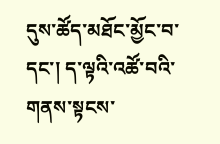དུས་ཚོད་མཐོང་མྱོང་བ་དང་། ད་ལྟའི་འཚོ་བའི་གནས་སྟངས་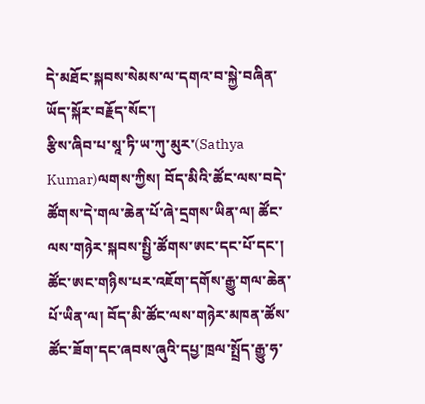དེ་མཐོང་སྐབས་སེམས་ལ་དགའ་བ་སྐྱེ་བཞིན་ཡོད་སྐོར་བརྗོད་སོང་།
རྩིས་ཞིབ་པ་སཱ་ཏི་ཡ་ཀུ་མུར་(Sathya Kumar)ལགས་ཀྱིས། བོད་མིའི་ཚོང་ལས་བདེ་ཚོགས་དེ་གལ་ཆེན་པོ་ཞེ་དྲགས་ཡིན་ལ། ཚོང་ལས་གཉེར་སྐབས་སྤྱི་ཚོགས་ཨང་དང་པོ་དང་། ཚོང་ཨང་གཉིས་པར་འཇོག་དགོས་རྒྱུ་གལ་ཆེན་པོ་ཡིན་ལ། བོད་མི་ཚོང་ལས་གཉེར་མཁན་ཚོས་ཚོང་ཟོག་དང་ཞབས་ཞུའི་དཔྱ་ཁྲལ་སྤྲོད་རྒྱུ་ཧ་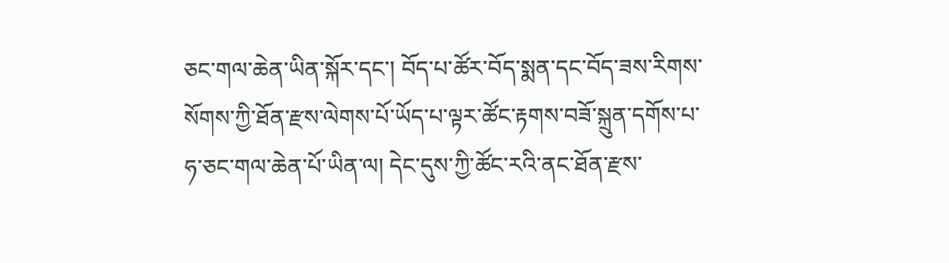ཅང་གལ་ཆེན་ཡིན་སྐོར་དང་། བོད་པ་ཚོར་བོད་སྨན་དང་བོད་ཟས་རིགས་སོགས་ཀྱི་ཐོན་རྫས་ལེགས་པོ་ཡོད་པ་ལྟར་ཚོང་རྟགས་བཟོ་སྐྲུན་དགོས་པ་ཧ་ཅང་གལ་ཆེན་པོ་ཡིན་ལ། དེང་དུས་ཀྱི་ཚོང་རའི་ནང་ཐོན་རྫས་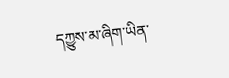དཀྱུས་མ་ཞིག་ཡིན་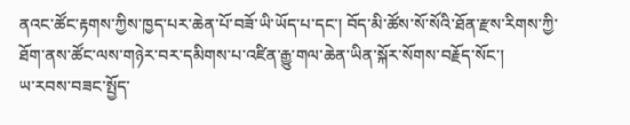ནའང་ཚོང་རྟགས་ཀྱིས་ཁྱད་པར་ཆེན་པོ་བཟོ་ཡི་ཡོད་པ་དང་། བོད་མི་ཚོས་སོ་སོའི་ཐོན་རྫས་རིགས་ཀྱི་ཐོག་ནས་ཚོང་ལས་གཉེར་བར་དམིགས་པ་འཛིན་རྒྱུ་གལ་ཆེན་ཡིན་སྐོར་སོགས་བརྗོད་སོང་།
ཡ་རབས་བཟང་སྤྱོད་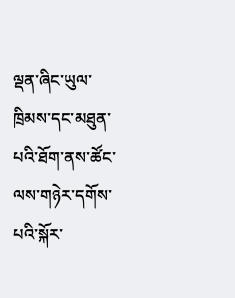ལྡན་ཞིང་ཡུལ་ཁྲིམས་དང་མཐུན་པའི་ཐོག་ནས་ཚོང་ལས་གཉེར་དགོས་པའི་སྐོར་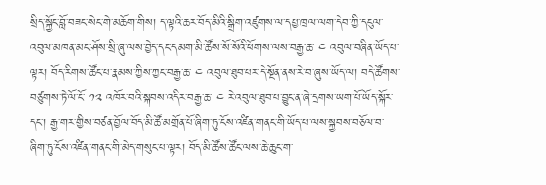སྲིད་སྐྱོང་བློ་བཟང་སེང་གེ་མཆོག་གིས། ད་ལྟའི་ཆར་བོད་མིའི་སྒྲིག་འཛུགས་ལ་དཔྱ་ཁྲལ་ལག་དེབ་ཀྱི་དངུལ་འབུལ་མཁན་མང་ཤོས་སྲི་ཞུ་ལས་བྱེད་དང་དམག་མི་ཚོས་སོ་སོའི་ཕོགས་ལས་བརྒྱ་ཆ་ ༤ འབུལ་བཞིན་ཡོད་པ་ལྟར། བོད་རིགས་ཚོང་པ་རྣམས་ཀྱིས་ཀྱང་བརྒྱ་ཆ་ ༤ འབུལ་ཐུབ་པར་དེ་སྔོན་ནས་རེ་བ་ཞུས་ཡོད་ལ། བདེ་ཚོགས་བཙུགས་ཏེ་ལོ་ངོ་ ༡༢ འཁོར་བའི་སྐབས་འདིར་བརྒྱ་ཆ་ ༤ རེ་འབུལ་ཐུབ་པ་བྱུང་ན་ཞེ་དྲགས་ཡག་པོ་ཡོད་སྐོར་དང་། རྒྱ་གར་གྱིས་བཙན་བྱོལ་བོད་མི་ཚོ་མགྲོན་པོ་ཞིག་ཏུ་ངོས་འཛིན་གནང་གི་ཡོད་པ་ལས་སྐྱབས་བཅོལ་བ་ཞིག་ཏུ་ངོས་འཛིན་གནང་གི་མེད་གསུང་པ་ལྟར། བོད་མི་ཚོས་ཚོང་ལས་ཆེ་ཆུང་ག་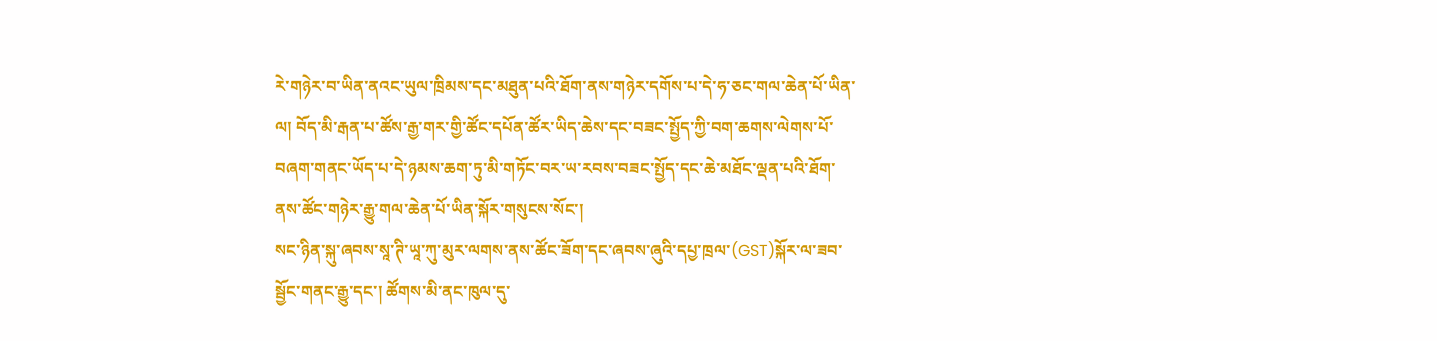རེ་གཉེར་བ་ཡིན་ནའང་ཡུལ་ཁྲིམས་དང་མཐུན་པའི་ཐོག་ནས་གཉེར་དགོས་པ་དེ་ཧ་ཅང་གལ་ཆེན་པོ་ཡིན་ལ། བོད་མི་རྒན་པ་ཚོས་རྒྱ་གར་གྱི་ཚོང་དཔོན་ཚོར་ཡིད་ཆེས་དང་བཟང་སྤྱོད་ཀྱི་བག་ཆགས་ལེགས་པོ་བཞག་གནང་ཡོད་པ་དེ་ཉམས་ཆག་ཏུ་མི་གཏོང་བར་ཡ་རབས་བཟང་སྤྱོད་དང་ཆེ་མཐོང་ལྡན་པའི་ཐོག་ནས་ཚོང་གཉེར་རྒྱུ་གལ་ཆེན་པོ་ཡིན་སྐོར་གསུངས་སོང་།
སང་ཉིན་སྐུ་ཞབས་སཱ་ཊི་ཡཱ་ཀུ་མུར་ལགས་ནས་ཚོང་ཟོག་དང་ཞབས་ཞུའི་དཔྱ་ཁྲལ་(GST)སྐོར་ལ་ཟབ་སྦྱོང་གནང་རྒྱུ་དང་། ཚོགས་མི་ནང་ཁུལ་དུ་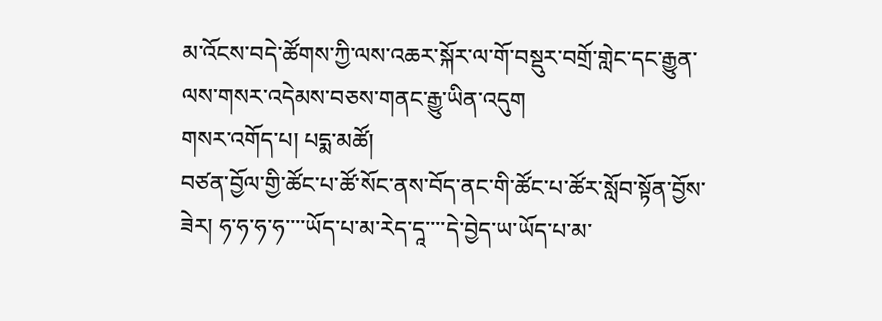མ་འོངས་བདེ་ཚོགས་ཀྱི་ལས་འཆར་སྐོར་ལ་གོ་བསྡུར་བགྲོ་གླེང་དང་རྒྱུན་ལས་གསར་འདེམས་བཅས་གནང་རྒྱུ་ཡིན་འདུག
གསར་འགོད་པ། པདྨ་མཚོ།
བཙན་བྱོལ་གྱི་ཚོང་པ་ཚོ་སོང་ནས་བོད་ནང་གི་ཚོང་པ་ཚོར་སློབ་སྟོན་བྱོས་ཟེར། ཧ་ཧ་ཧ་ཧ་་་་ཡོད་པ་མ་རེད་དཱ་་་་དེ་བྱེད་ཡ་ཡོད་པ་མ་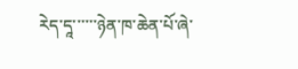རེད་དཱ་་་་་་ཉེན་ཁ་ཆེན་པོ་ཞེ་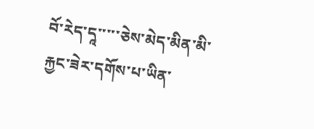བོ་རེད་དཱ་་་་་ཅེས་མེད་མིན་མི་རྐྱང་ཟེར་དགོས་པ་ཡིན་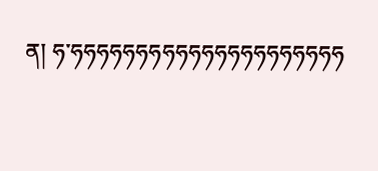ན། ཧ་ཧཧཧཧཧཧཧཧཧཧཧཧཧཧཧཧཧཧཧཧཧ